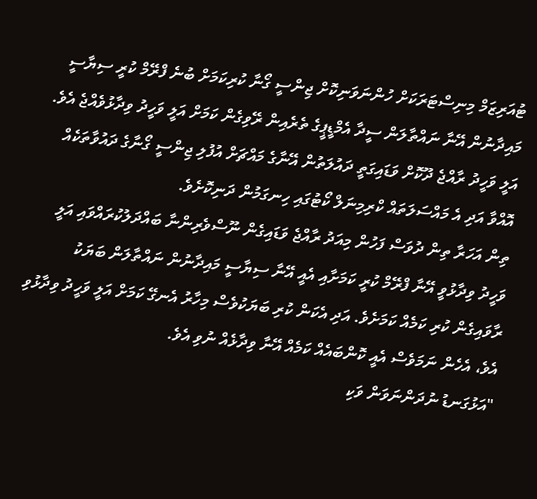ޓުއަރިޒަމް މިނިސްޓަރަކަށް ހުންނަވަނިކޮށް ޖިންސީ ގޯނާ ކުރިކަމަށް ބުނެ ފްރޭމް ކުރީ ސިޔާސީ މައިދާނުން އޭނާ ނައްތާލަން ސީދާ އެމްޑީޕީގެ ތެރެއިން ރޭވިގެން ކަމަށް އަލީ ވަހީދު ވިދާޅުވެއްޖެ އެވެ.
އަލީ ވަހީދު ރާއްޖެ ދޫކޮށް ވަޑައިގަތީ ދައުލަތުން އޭނާގެ މައްޗަށް އުފުލި ޖިންސީ ގޯނާގެ ދައުވާތަކެއް އޮއްވާ އަދި އެ މައްސަލަތައް ކްރިމިނަލް ކޯޓުގައި ހިނގަމުން ދަނިކޮށެވެ.
ތިން އަހަރާ ތިން ދުވަސް ފަހުން މިއަދު ރާއްޖެ ވަޑައިގެން ނޫސްވެރިންނާ ބައްދަލުކުރައްވައި އަލީ ވަހީދު ވިދާޅުވީ އޭނާ ފްރޭމް ކުރީ ކަމަށާއި އެއީ އޭނާ ސިޔާސީ މައިދާނުން ނައްތާލަން ބަޔަކު ރާވައިގެން ކުރި ކަމެއް ކަމަށެވެ. އަދި އެކަން ކުރި ބަޔަކުވެސް މިހާރު އެނގޭ ކަމަށް އަލީ ވަހީދު ވިދާޅުވި އެވެ، އެހެން ނަމަވެސް އެއީ ކޮންބައެއް ކަމެއް އޭނާ ވިދާޅެއް ނުވި އެވެ.
"އަޅުގަނޑު ނުދަންނަވަން ވަކި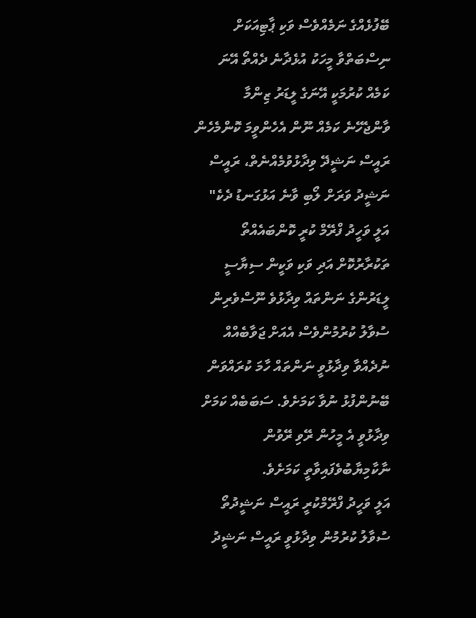ބޭފުޅެއްގެ ނަމެއްވެސް ވަކި ޕާޓިއަކަށް ނިސްބަތްވާ މީހަކު އުޅެދާނެ ދެއްތޯ އޭނަ ކަމެއް ކުރުމަކީ އޭނަގެ ލީޑަރު ޒިންމާ ވާންޖެހޭނެ ކަމެއް ނޫން އެހެންވީމަ ކޮންމެހެން ރައީސް ނަޝީދޭ ވިދާޅުވުމެއްނެތް، ރައީސް ނަޝީދު ވަރަށް ލޯބި ވާނެ އަޅުގަނޑު ދެކެ"
އަލީ ވަހީދު ފްރޭމް ކުރީ ކޮންބައެއްތޯ ތަކުރާރުކޮށް އަދި ވަކި ވަކީން ސިޔާސީ ލީޑަރުންގެ ނަންތައް ވިދާޅުވެ ނޫސްވެރިން ސުވާލު ކުރުމުންވެސް އެއަށް ޖަވާބެއްއް ނުދެއްވާ ވިދާޅުވީ ނަންތައް ހާމަ ކުރައްވަން ބޭނުންފުޅު ނުވާ ކަމަށެވެ. ސަބަބެއް ކަމަށް ވިދާޅުވީ އެ މީހުން ރޭވި ރޭވުން ނާކާމިޔާބުވެފައިވާތީ ކަމަށެވެ.
އަލީ ވަހީދު ފްރޭމްކުރީ ރައީސް ނަޝީދުތޯ ސުވާލު ކުރުމުން ވިދާޅުވީ ރައީސް ނަޝީދު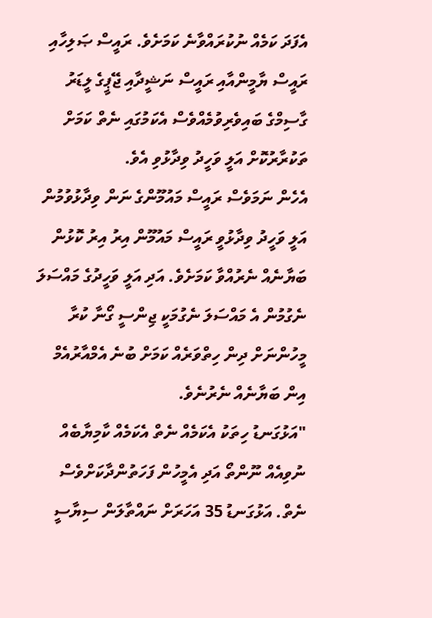އެފަދަ ކަމެއް ނުކުރައްވާނެ ކަމަށެވެ. ރައީސް ޞަލިހާއި ރައީސް ޔާމީންއާއި ރައީސް ނަޝީދާއި ޖޭޕީގެ ލީޑަރު ގާސިމްގެ ބައިވެރިވުމެއްވެސް އެކަމުގައި ނެތް ކަމަށް ތަކުރާރުކޮށް އަލީ ވަހީދު ވިދާޅުވި އެވެ.
އެހެން ނަމަވެސް ރައީސް މައުމޫންގެ ނަން ވިދާޅުވުމުން އަލީ ވަހީދު ވިދާޅުވީ ރައީސް މައުމޫން އިރު އިރު ކޮޅުން ބަޔާނެއް ނެރުއްވާ ކަމަށެވެ. އަދި އަލީ ވަހީދުގެ މައްސަލަ ނެގުމުން އެ މައްސަލަ ނެގުމަކީ ޖިންސީ ގޯނާ ކުރާ މީހުންނަށް ދިން ހިތްވަރެއް ކަމަށް ބުނެ އެމްއާރުއެމް އިން ބަޔާނެއް ނެރުނެވެ.
"އަޅުގަނޑު ހިތަކު އެކަމެއް ނެތް އެކަމެއް ކާމިޔާބެއް ނުވިއެއް ނޫންތޯ އަދި އެމީހުން ފަހަތުންދާކަށްވެސް ނެތް. އަޅުގަނޑު 35 އަހަރަށް ނައްތާލަން ސިޔާސީ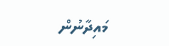މައިދާނުން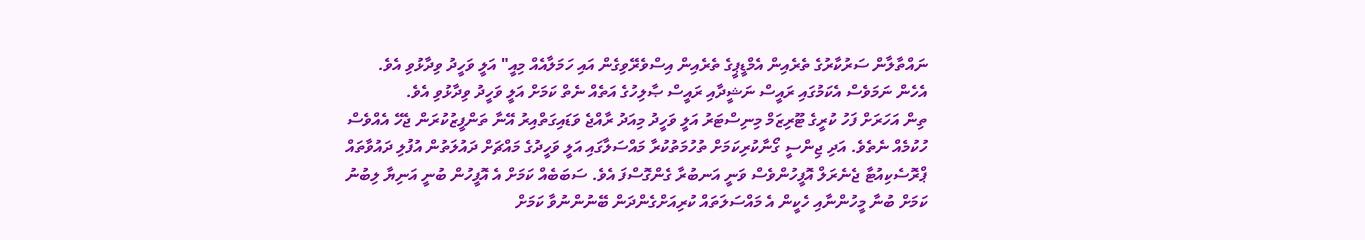ނައްތާލާން ސަރުކާރުގެ ތެރެއިން އެމްޑީޕީގެ ތެރެއިން އިސްވެރޭވިގެން އައި ހަމަލާއެއް މިއީ" އަލީ ވަހީދު ވިދާޅުވި އެވެ.
އެހެން ނަމަވެސް އެކަމުގައި ރައީސް ނަޝީދާއި ރައީސް ޞާލިހުގެ އަތެއް ނެތް ކަމަށް އަލީ ވަހީދު ވިދާޅުވި އެވެ.
ތިން އަހަރަށް ފަހު ކުރީގެ ޓޫރިޒަމް މިނިސްޓަރު އަލީ ވަހީދު މިއަދު ރާއްޖެ ވަޑައިގަތްއިރު އޭނާ ތަންފީޒުކުރަން ޖެހޭ އެއްވެސް ހުކުމެއް ނެތެވެ. އަދި ޖިންސީ ގޯނާކުރިކަމަށް ތުހުމަތުކުރާ މައްސަލާގައި އަލީ ވަހީދުގެ މައްޗަށް ދައުލަތުން އުފުލި ދައުވާތައް ޕްރޮސެކިއުޓާ ޖެނެރަލް އޮފީހުންވެސް ވަނީ އަނބުރާ ގެންގޮސްފަ އެވެ. ސަބަބެއް ކަމަށް އެ އޮފީހުން ބުނީ އަނިޔާ ލިބުނު ކަމަށް ބުނާ މީހުންނާއި ހެކީން އެ މައްސަލަތައް ކުރިއަށްގެންދަން ބޭނުންނުވާ ކަމަށް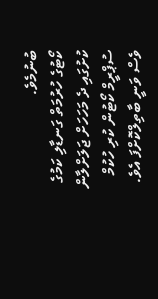ބުނުމެވެ.
ކޯޓުގެ ހުރުމަތް ގަނޑާލި ކަމުގެ ކުށުގައި ދެ މަހަހަށް ޖަލަށްލާން ސުޕްރީމް ކޯޓުން ކުރި ހުކުމް ވެސް ވަނީ ބާތިލްކޮށްފަ އެވެ.